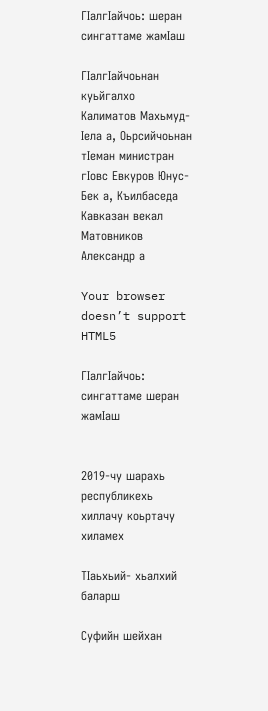ГIалгIайчоь: шеран сингаттаме жамIаш

ГIалгIайчоьнан куьйгалхо Калиматов Махьмуд-Iела а, Оьрсийчоьнан тIеман министран гIовс Евкуров Юнус-Бек а, Къилбаседа Кавказан векал Матовников Александр а

Your browser doesn’t support HTML5

ГIалгIайчоь: сингаттаме шеран жамIаш


2019-чу шарахь республикехь хиллачу коьртачу хиламех

ТIаьхьий- хьалхий баларш

Суфийн шейхан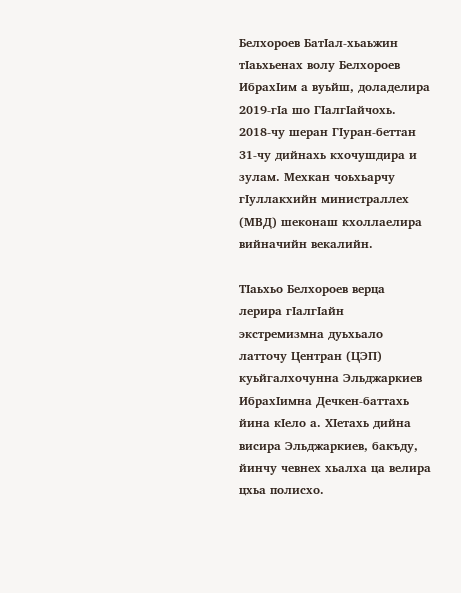Белхороев БатIал-хьаьжин тIаьхьенах волу Белхороев ИбрахIим а вуьйш, доладелира 2019-гIа шо ГIалгIайчохь. 2018-чу шеран ГIуран-беттан 31-чу дийнахь кхочушдира и зулам. Мехкан чоьхьарчу гIуллакхийн министраллех (МВД) шеконаш кхоллаелира вийначийн векалийн.

ТIаьхьо Белхороев верца лерира гIалгIайн экстремизмна дуьхьало латточу Центран (ЦЭП) куьйгалхочунна Эльджаркиев ИбрахIимна Дечкен-баттахь йина кIело а. ХIетахь дийна висира Эльджаркиев, бакъду, йинчу чевнех хьалха ца велира цхьа полисхо.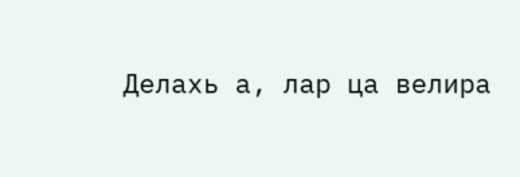Делахь а, лар ца велира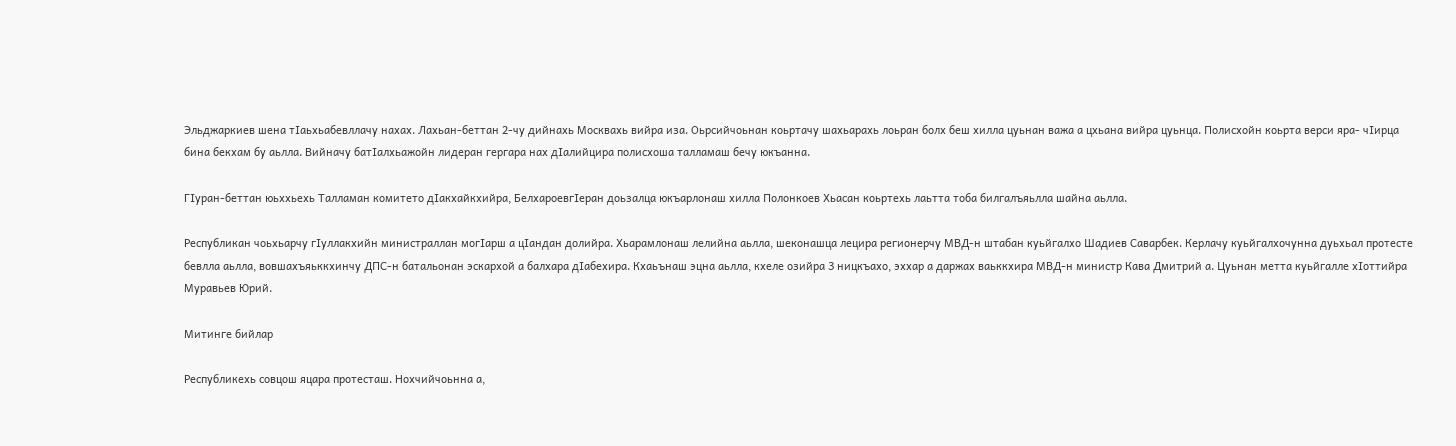Эльджаркиев шена тIаьхьабевллачу нахах. Лахьан-беттан 2-чу дийнахь Москвахь вийра иза. Оьрсийчоьнан коьртачу шахьарахь лоьран болх беш хилла цуьнан важа а цхьана вийра цуьнца. Полисхойн коьрта верси яра- чIирца бина бекхам бу аьлла. Вийначу батIалхьажойн лидеран гергара нах дIалийцира полисхоша талламаш бечу юкъанна.

ГIуран-беттан юьххьехь Талламан комитето дIакхайкхийра, БелхароевгIеран доьзалца юкъарлонаш хилла Полонкоев Хьасан коьртехь лаьтта тоба билгалъяьлла шайна аьлла.

Республикан чоьхьарчу гIуллакхийн министраллан могIарш а цIандан долийра. Хьарамлонаш лелийна аьлла, шеконашца лецира регионерчу МВД-н штабан куьйгалхо Шадиев Саварбек. Керлачу куьйгалхочунна дуьхьал протесте бевлла аьлла, вовшахъяьккхинчу ДПС-н батальонан эскархой а балхара дIабехира. Кхаьънаш эцна аьлла, кхеле озийра 3 ницкъахо, эххар а даржах ваьккхира МВД-н министр Кава Дмитрий а. Цуьнан метта куьйгалле хIоттийра Муравьев Юрий.

Митинге бийлар

Республикехь совцош яцара протесташ. Нохчийчоьнна а,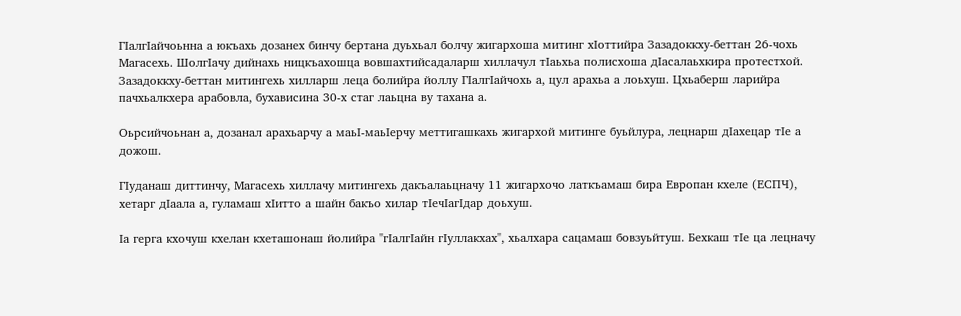ГIалгIайчоьнна а юкъахь дозанех бинчу бертана дуьхьал болчу жигархоша митинг хIоттийра Зазадоккху-беттан 26-чохь Магасехь. ШолгIачу дийнахь ницкъахошца вовшахтийсадаларш хиллачул тIаьхьа полисхоша дIасалаьхкира протестхой. Зазадоккху-беттан митингехь хилларш леца болийра йоллу ГIалгIайчохь а, цул арахьа а лоьхуш. Цхьаберш ларийра пачхьалкхера арабовла, бухависина 30-х стаг лаьцна ву тахана а.

Оьрсийчоьнан а, дозанал арахьарчу а маьI-маьIерчу меттигашкахь жигархой митинге буьйлура, лецнарш дIахецар тIе а дожош.

ГIуданаш диттинчу, Магасехь хиллачу митингехь дакъалаьцначу 11 жигархочо латкъамаш бира Европан кхеле (ЕСПЧ), хетарг дIаала а, гуламаш хIитто а шайн бакъо хилар тIечIагIдар доьхуш.

Iа герга кхочуш кхелан кхеташонаш йолийра "гIалгIайн гIуллакхах", хьалхара сацамаш бовзуьйтуш. Бехкаш тIе ца лецначу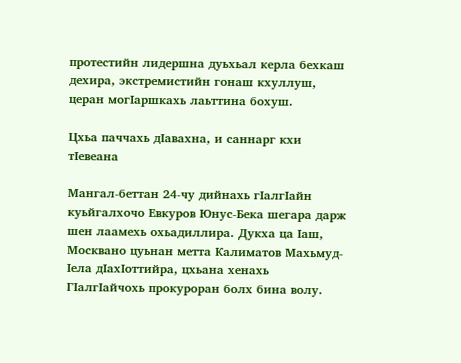протестийн лидершна дуьхьал керла бехкаш дехира, экстремистийн гонаш кхуллуш, церан могIаршкахь лаьттина бохуш.

Цхьа паччахь дIавахна, и саннарг кхи тIевеана

Мангал-беттан 24-чу дийнахь гIалгIайн куьйгалхочо Евкуров Юнус-Бека шегара дарж шен лаамехь охьадиллира. Дукха ца Iаш, Москвано цуьнан метта Калиматов Махьмуд-Iела дIахIоттийра, цхьана хенахь ГIалгIайчохь прокуроран болх бина волу.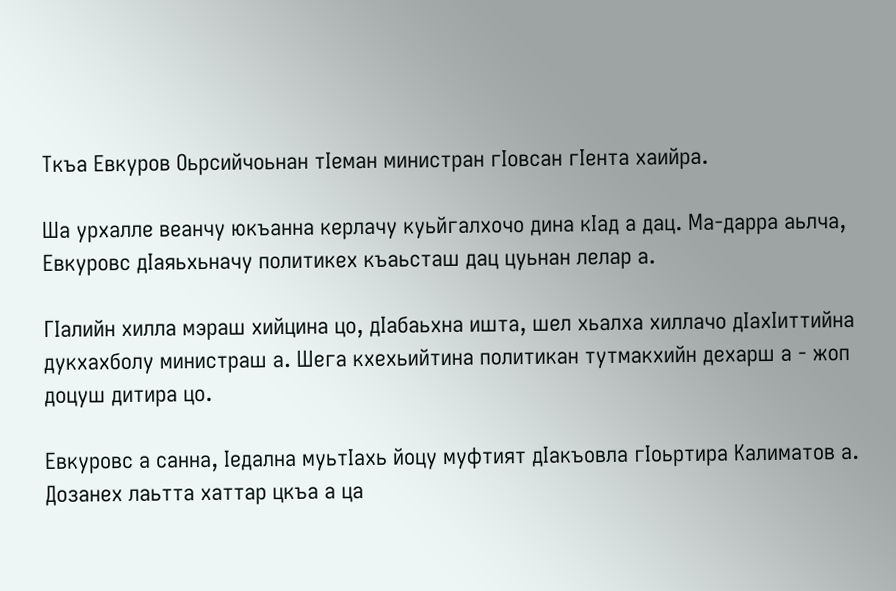Ткъа Евкуров Оьрсийчоьнан тIеман министран гIовсан гIента хаийра.

Ша урхалле веанчу юкъанна керлачу куьйгалхочо дина кIад а дац. Ма-дарра аьлча, Евкуровс дIаяьхьначу политикех къаьсташ дац цуьнан лелар а.

ГIалийн хилла мэраш хийцина цо, дIабаьхна ишта, шел хьалха хиллачо дIахIиттийна дукхахболу министраш а. Шега кхехьийтина политикан тутмакхийн дехарш а - жоп доцуш дитира цо.

Евкуровс а санна, Iедална муьтIахь йоцу муфтият дIакъовла гIоьртира Калиматов а. Дозанех лаьтта хаттар цкъа а ца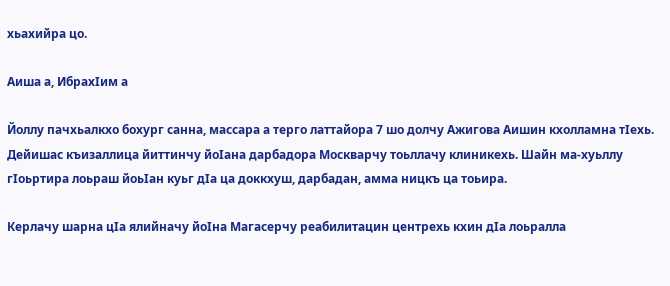хьахийра цо.

Аиша а, ИбрахIим а

Йоллу пачхьалкхо бохург санна, массара а терго латтайора 7 шо долчу Ажигова Аишин кхолламна тIехь. Дейишас къизаллица йиттинчу йоIана дарбадора Москварчу тоьллачу клиникехь. Шайн ма-хуьллу гIоьртира лоьраш йоьIан куьг дIа ца доккхуш, дарбадан, амма ницкъ ца тоьира.

Керлачу шарна цIа ялийначу йоIна Магасерчу реабилитацин центрехь кхин дIа лоьралла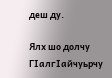деш ду.

Ялх шо долчу ГIалгIайчуьрчу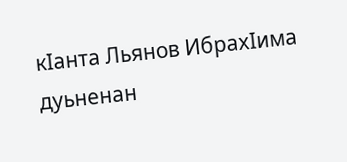кIанта Льянов ИбрахIима дуьненан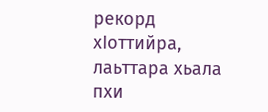рекорд хIоттийра, лаьттара хьала пхи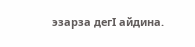эзарза дегI айдина.